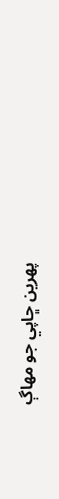پھرين ڇاپي جو مھاڳ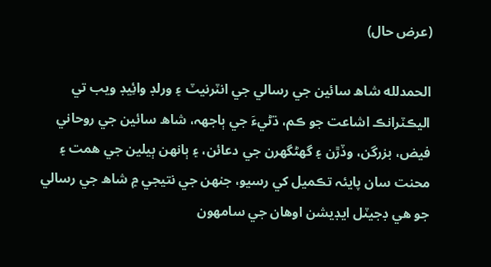(عرض حال)

الحمدلله شاھ سائين جي رسالي جي انٽرنيٽ ۽ ورلڊ وائِيڊ ويب تي اليڪٽرانڪ اشاعت جو ڪم، ڌڻيءَ جي ٻاجهہ، شاھ سائين جي روحاني فيض، بزرگن، وڏڙن ۽ گهڻگهرن جي دعائن، ۽ ٻانھن ٻيلين جي ھمت ۽ محنت سان پايئہ تڪميل کي رسيو، جنھن جي نتيجي ۾ شاھ جي رسالي جو ھي ڊجيٽل ايڊيشن اوھان جي سامهون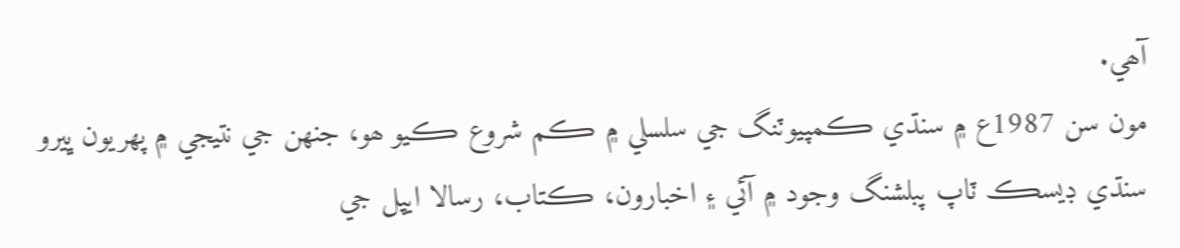آھي.
مون سن 1987ع ۾ سنڌي ڪمپيوٽنگ جي سلسلي ۾ ڪم شروع ڪيو ھو، جنھن جي نتيجي ۾ پھريون ڀيرو سنڌي ڊيسڪ ٽاپ پبلشنگ وجود ۾ آئي ۽ اخبارون، ڪتاب، رسالا ايپل جي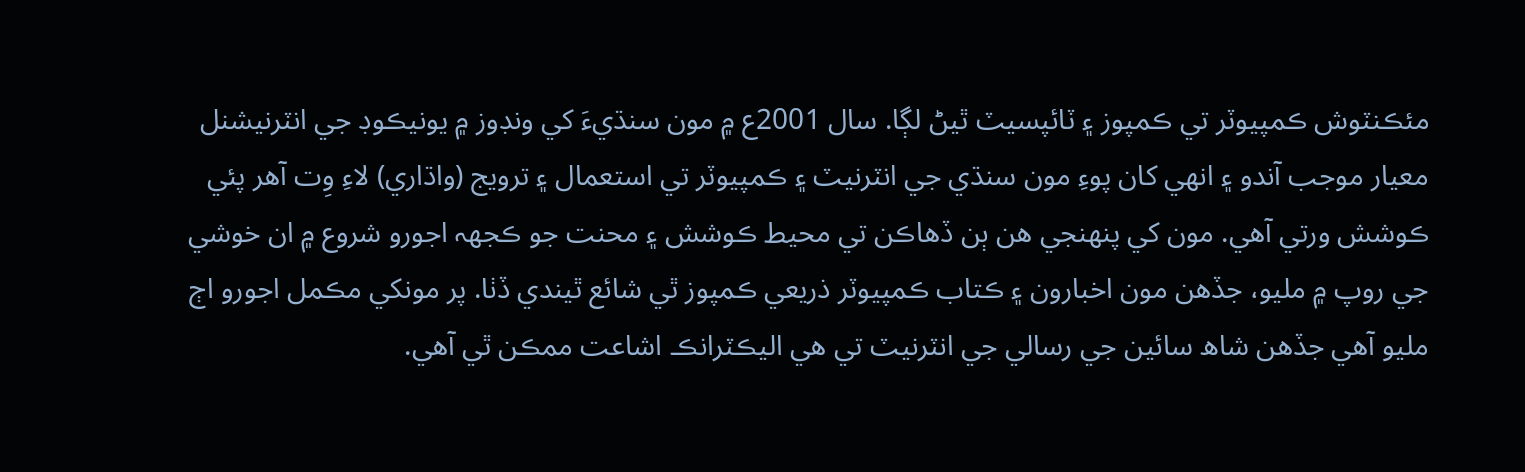مئڪنٽوش ڪمپيوٽر تي ڪمپوز ۽ ٽائپسيٽ ٿيڻ لڳا. سال 2001ع ۾ مون سنڌيءَ کي ونڊوز ۾ يونيڪوڊ جي انٽرنيشنل معيار موجب آندو ۽ انهي کان پوءِ مون سنڌي جي انٽرنيٽ ۽ ڪمپيوٽر تي استعمال ۽ ترويج (واڌاري) لاءِ وِت آھر پئي ڪوشش ورتي آھي. مون کي پنھنجي ھن ٻن ڏھاڪن تي محيط ڪوشش ۽ محنت جو ڪجهہ اجورو شروع ۾ ان خوشي جي روپ ۾ مليو، جڏھن مون اخبارون ۽ ڪتاب ڪمپيوٽر ذريعي ڪمپوز ٿي شائع ٿيندي ڏٺا. پر مونکي مڪمل اجورو اڄ مليو آھي جڏھن شاھ سائين جي رسالي جي انٽرنيٽ تي ھي اليڪٽرانڪ اشاعت ممڪن ٿي آھي.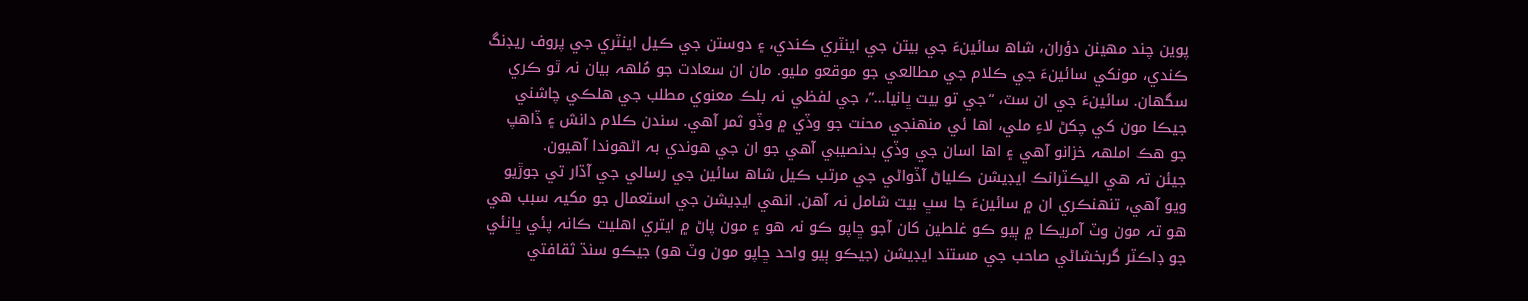پوين چند مھينن دؤران، شاھ سائينءَ جي بيتن جي اينٽري ڪندي، ۽ دوستن جي ڪيل اينٽري جي پروف ريڊنگ ڪندي، مونکي سائينءَ جي ڪلام جي مطالعي جو موقعو مليو. مان ان سعادت جو مُلهہ بيان نہ ٿو ڪري سگهان. سائينءَ جي ان سٽ، “جي تو بيت ڀانيا…”، جي لفظي نہ بلڪ معنوي مطلب جي ھلڪي چاشني جيڪا مون کي چکڻ لاءِ ملي، اھا ئي منھنجي محنت جو وڏي ۾ وڏو ثمر آھي. سندن ڪلام دانش ۽ ڏاھپ جو ھڪ املهہ خزانو آھي ۽ اھا اسان جي وڏي بدنصيبي آھي جو ان جي ھوندي بہ اڻھوندا آھيون.
جيئن تہ ھي اليڪٽرانڪ ايڊيشن ڪلياڻ آڏواڻي جي مرتب ڪيل شاھ سائين جي رسالي جي آڌار تي جوڙيو ويو آھي، تنھنڪري ان ۾ سائينءَ جا سڀ بيت شامل نہ آھن. انهي ايڊيشن جي استعمال جو مکيہ سبب ھي ھو تہ مون وٽ آمريڪا ۾ ٻيو ڪو غلطين کان آجو ڇاپو ڪو نہ ھو ۽ مون پاڻ ۾ ايتري اھليت ڪانہ پئي ڀانئي جو ڊاڪٽر گربخشاڻي صاحب جي مستند ايڊيشن (جيڪو ٻيو واحد ڇاپو مون وٽ ھو) جيڪو سنڌ ثقافتي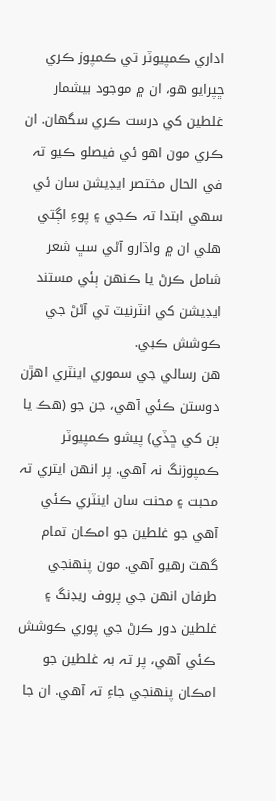اداري ڪمپيوٽر تي ڪمپوز ڪري ڇپرايو ھو، ان ۾ موجود بيشمار غلطين کي درست ڪري سگهان. ان ڪري مون اھو ئي فيصلو ڪيو تہ في الحال مختصر ايڊيشن سان ئي سھي ابتدا تہ ڪجي ۽ پوءِ اڳتي ھلي ان ۾ واڌارو آڻي سڀ شعر شامل ڪرڻ يا ڪنھن ٻئي مستند ايڊيشن کي انٽرنيٽ تي آڻڻ جي ڪوشش ڪبي.
ھن رسالي جي سموري اينٽري اھڙن دوستن ڪئي آھي، جن جو (ھڪ يا ٻن کي ڇڏي) پيشو ڪمپيوٽر ڪمپوزنگ نہ آھي. پر انھن ايتري تہ محبت ۽ محنت سان اينٽري ڪئي آھي جو غلطين جو امڪان تمام گهٽ رھيو آھي. مون پنھنجي طرفان انهن جي پروف ريڊنگ ۽ غلطين دور ڪرڻ جي پوري ڪوشش ڪئي آھي، پر تہ بہ غلطين جو امڪان پنھنجي جاءِ تہ آھي. ان جا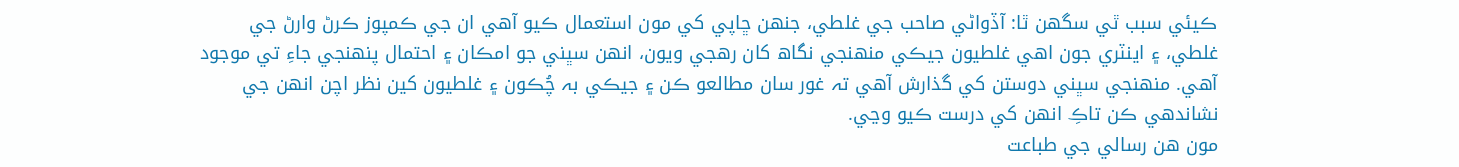ڪيئي سبب ٿي سگهن ٿا: آڏواڻي صاحب جي غلطي، جنھن ڇاپي کي مون استعمال ڪيو آھي ان جي ڪمپوز ڪرڻ وارڻ جي غلطي، ۽ اينٽري جون اھي غلطيون جيڪي منھنجي نگاھ کان رھجي ويون، انھن سڀني جو امڪان ۽ احتمال پنھنجي جاءِ تي موجود آھي. منھنجي سڀني دوستن کي گذارش آھي تہ غور سان مطالعو ڪن ۽ جيڪي بہ چُڪون ۽ غلطيون کين نظر اچن انھن جي نشاندھي ڪن تاڪِ انھن کي درست ڪيو وڃي.
مون ھن رسالي جي طباعت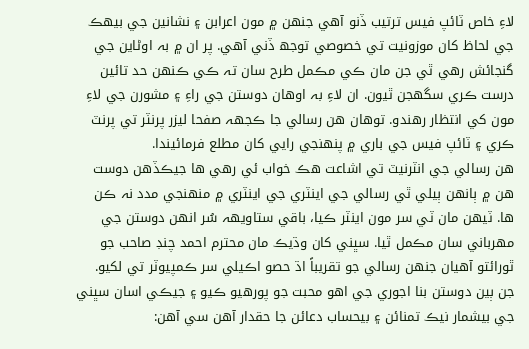لاءِ خاص ٽائپ فيس ترتيب ڏنو آھي جنھن ۾ مون اعرابن ۽ نشانين جي بيھڪ جي لحاظ کان موزونيت تي خصوصي توجھ ڏني آھي. پر ان ۾ بہ اوڻاين جي گنجائش رھي ٿي جن مان ڪي مڪمل طرح سان تہ ڪي ڪنھن حد تائين درست ڪري سگهجن ٿيون. ان لاءِ بہ اوھان دوستن جي راءِ ۽ مشورن جي لاءِ مون کي انتظار رھندو. توھان ھن رسالي جا ڪجهہ صفحا ليزر پرنٽر تي پرنٽ ڪري ۽ ٽائپ فيس جي باري ۾ پنھنجي رايي کان مطلع فرمائيندا.
ھن رسالي جي انٽرنيٽ تي اشاعت ھڪ خواب ئي رھي ھا جيڪڏھن دوست ھن ۾ ٻانھن ٻيلي ٿي رسالي جي اينٽري جي اينٽري ۾ منھنجي مدد نہ ڪن ھا. ٽيھن مان ٽي سر مون اينٽر ڪيا، باقي ستاويھہ سُر انھن دوستن جي مھرباني سان مڪمل ٿيا. سڀني کان وڌيڪ مان محترم احمد چنڊ صاحب جو ٿورائتو آھيان جنھن رسالي جو تقريباً اڌ حصو اڪيلي سر ڪمپيوٽر تي لکيو. جن ٻين دوستن بنا اجوري جي اھو محبت جو پورھيو ڪيو ۽ جيڪي اسان سڀني جي بيشمار نيڪ تمنائن ۽ بيحساب دعائن جا حقدار آھن سي آھن: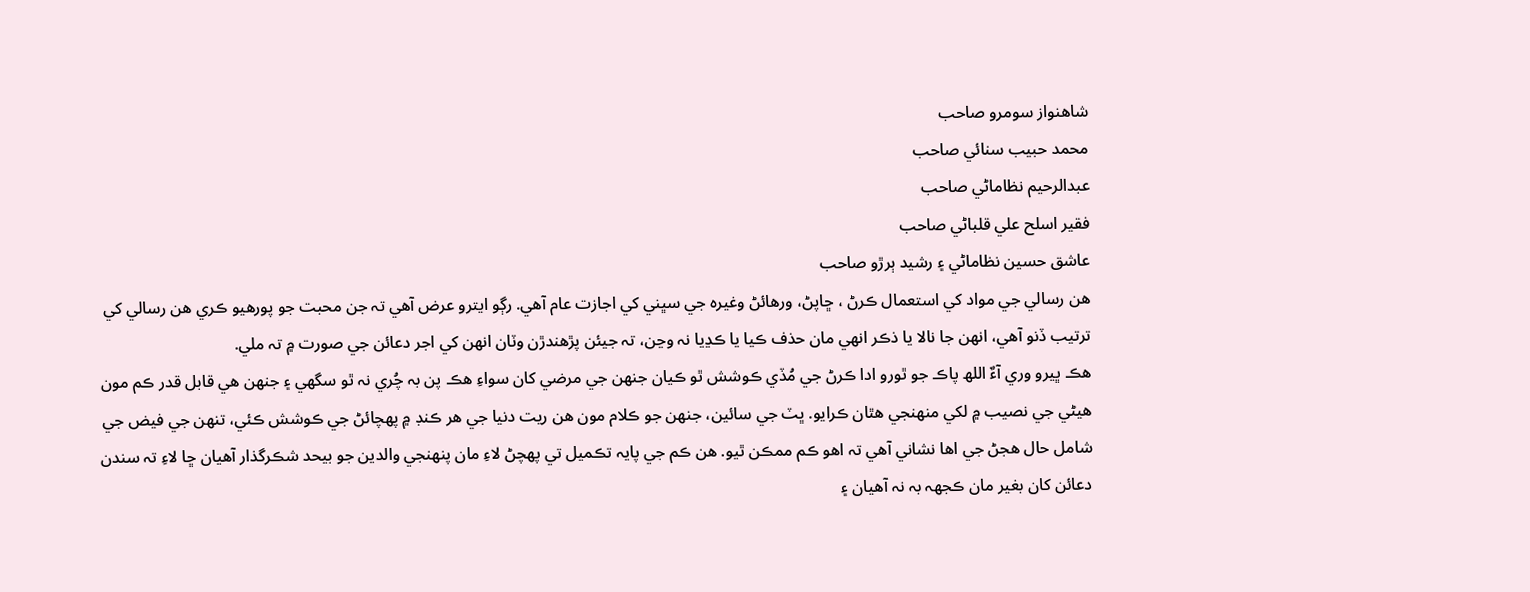شاھنواز سومرو صاحب
محمد حبيب سنائي صاحب
عبدالرحيم نظاماڻي صاحب
فقير اسلح علي قلباڻي صاحب
عاشق حسين نظاماڻي ۽ رشيد ٻرڙو صاحب
ھن رسالي جي مواد کي استعمال ڪرڻ ، ڇاپڻ، ورھائڻ وغيرہ جي سڀني کي اجازت عام آھي. رڳو ايترو عرض آھي تہ جن محبت جو پورھيو ڪري ھن رسالي کي ترتيب ڏنو آھي، انھن جا نالا يا ذڪر انھي مان حذف ڪيا يا ڪڍيا نہ وڃن، تہ جيئن پڙھندڙن وٽان انھن کي اجر دعائن جي صورت ۾ تہ ملي.
ھڪ ڀيرو وري آءٌ اللھ پاڪ جو ٿورو ادا ڪرڻ جي مُڏي ڪوشش ٿو ڪيان جنھن جي مرضي کان سواءِ ھڪ پن بہ چُري نہ ٿو سگهي ۽ جنھن ھي قابل قدر ڪم مون ھيڻي جي نصيب ۾ لکي منھنجي ھٿان ڪرايو. ڀٽ جي سائين، جنھن جو ڪلام مون ھن ريت دنيا جي ھر ڪنڊ ۾ پھچائڻ جي ڪوشش ڪئي، تنھن جي فيض جي شامل حال ھجڻ جي اھا نشاني آھي تہ اھو ڪم ممڪن ٿيو. ھن ڪم جي پايہ تڪميل تي پھچڻ لاءِ مان پنھنجي والدين جو بيحد شڪرگذار آھيان ڇا لاءِ تہ سندن دعائن کان بغير مان ڪجهہ بہ نہ آھيان ۽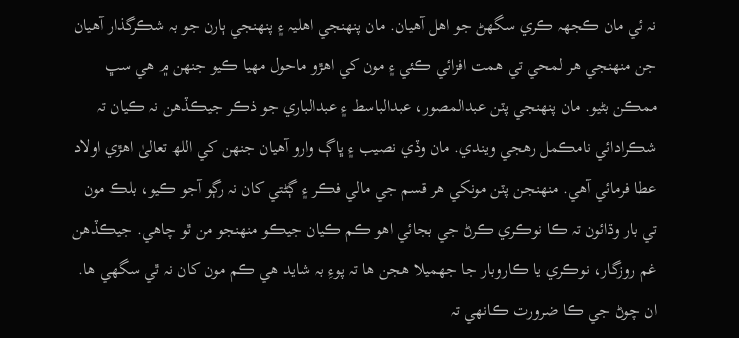نہ ئي مان ڪجهہ ڪري سگهڻ جو اھل آھيان. مان پنھنجي اھليہ ۽ پنھنجي ٻارن جو بہ شڪرگذار آھيان جن منھنجي ھر لمحي تي ھمت افزائي ڪئي ۽ مون کي اھڙو ماحول مھيا ڪيو جنھن ۾ ھي سڀ ممڪن بڻيو. مان پنھنجي پٽن عبدالمصور، عبدالباسط ۽ عبدالباري جو ذڪر جيڪڏھن نہ ڪيان تہ شڪرادائي نامڪمل رھجي ويندي. مان وڏي نصيب ۽ ڀاڳ وارو آھيان جنھن کي اللھ تعالىٰ اھڙي اولاد عطا فرمائي آھي. منھنجن پٽن مونکي ھر قسم جي مالي فڪر ۽ ڳڻتي کان نہ رڳو آجو ڪيو، بلڪ مون تي بار وڌائون تہ ڪا نوڪري ڪرڻ جي بجائي اھو ڪم ڪيان جيڪو منھنجو من ٿو چاھي. جيڪڏھن غم روزگار، نوڪري يا ڪاروبار جا جهميلا ھجن ھا تہ پوءِ بہ شايد ھي ڪم مون کان نہ ٿي سگهي ھا. ان چوڻ جي ڪا ضرورت ڪانهي تہ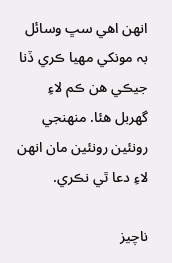انھن اھي سڀ وسائل بہ مونکي مھيا ڪري ڏنا جيڪي ھن ڪم لاءِ گهربل ھئا. منھنجي رونئين رونئين مان انھن لاءِ دعا ٿي نڪري.

ناچيز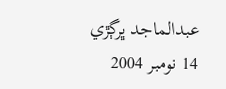عبدالماجد ڀرڳڙي
14 نومبر 2004